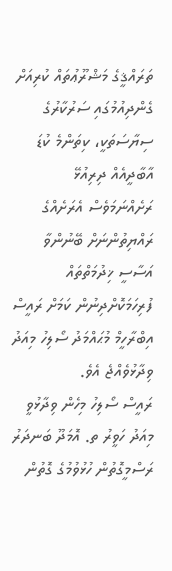ތަރައްޤީގެ މަޝްރޫޢުތައް ކުރިއަށް ގެންދިއުމުގައި ސަރުކާރުގެ ސިޔާސަތަކީ، ކިތަންމެ ކުޑަ އާބާދީއެއް ދިރިއުޅޭ ރަށެއްނަމަވެސް އެރަށެއްގެ ރައްޔިތުންނަށް ބޭނުންވާ އަސާސީ ޚިދުމަތްތައް ފުރިހަމަކޮށްދިނުން ކަމަށް ރައީސް އިބްރާހީމް މުޙައްމަދު ސޯލިހު މިއަދު ވިދާޅުވެއްޖެ އެވެ.
ރައީސް ސޯލިހު މިހެން ވިދާޅުވީ މިއަދު ހަވީރު ތ. އޮމަދޫ ބަނދަރު ރަސްމީގޮތުން ހުޅުވުމުގެ ގޮތުން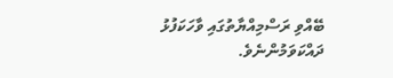ބޭއްވި ރަސްމިއްޔާތުގައި ވާހަކަފުޅު ދައްކަވަމުންނެވެ.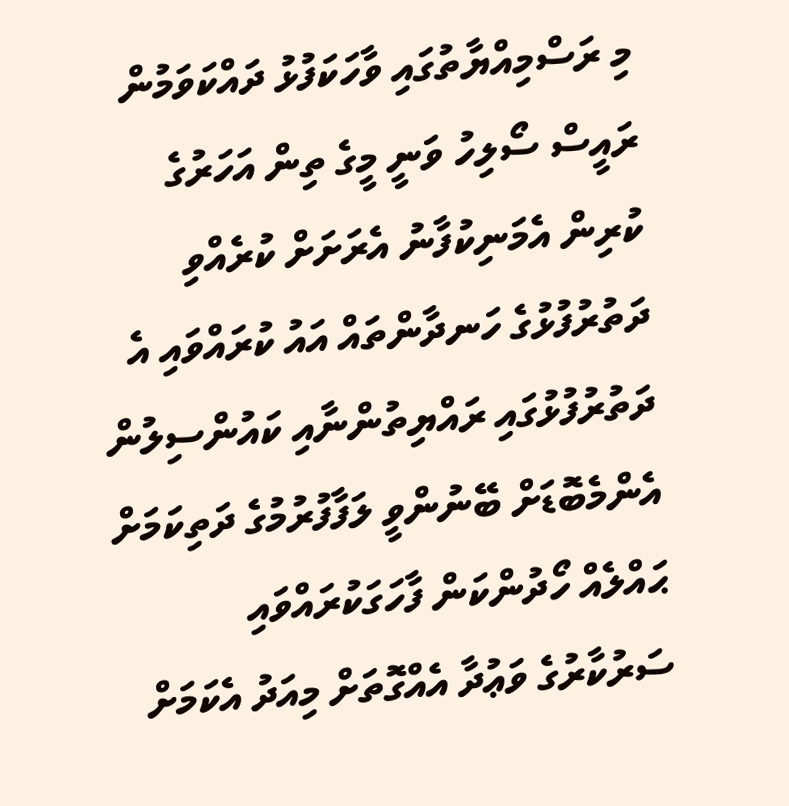މި ރަސްމިއްޔާތުގައި ވާހަކަފުޅު ދައްކަވަމުން ރައީސް ސޯލިހު ވަނީ މީގެ ތިން އަހަރުގެ ކުރިން އެމަނިކުފާނު އެރަށަށް ކުރެއްވި ދަތުރުފުޅުގެ ހަނދާންތައް އައު ކުރައްވައި އެ ދަތުރުފުޅުގައި ރައްޔިތުންނާއި ކައުންސިލުން އެންމެބޮޑަށް ބޭނުންވީ ލަފާފުރުމުގެ ދަތިކަމަށް ޙައްލެއް ހޯދުންކަން ފާހަގަކުރައްވައި ސަރުކާރުގެ ވަޢުދާ އެއްގޮތަށް މިއަދު އެކަމަށް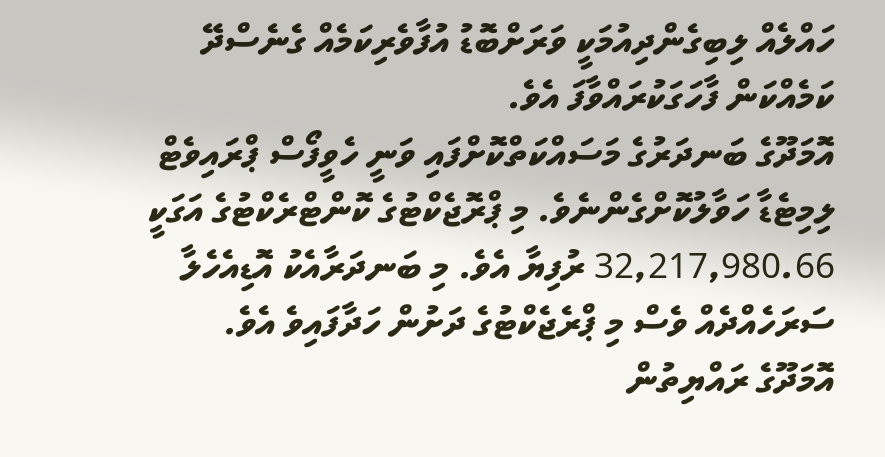ހައްލެއް ލިބިގެންދިއުމަކީ ވަރަށްބޮޑު އުފާވެރިކަމެއް ގެނެސްދޭ ކަމެއްކަން ފާހަގަކުރައްވާފަ އެވެ.
އޮމަދޫގެ ބަނދަރުގެ މަސައްކަތްކޮށްފައި ވަނީ ހެވީފޯސް ޕްރައިވެޓް ލިމިޓެޑާ ހަވާލުކޮށްގެންނެވެ. މި ޕްރޮޖެކްޓުގެ ކޮންޓްރެކްޓުގެ އަގަކީ 32,217,980.66 ރުފިޔާ އެވެ. މި ބަނދަރާއެކު އޮޑިއެހެލާ ސަރަހެއްދެއް ވެސް މި ޕްރެޖެކްޓުގެ ދަށުން ހަދާފައިވެ އެވެ.
އޮމަދޫގެ ރައްޔިތުން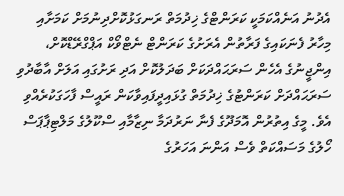އެދުނު އަނެއްކަމަކީ ކަރަންޓްގެ ޚިދުމަތް ރަނގަޅުކޮށްދިނުމަށް ކަމަށާއި މިހާރު ފެނަކައިގެ ފަރާތުން އެރަށުގެ ކަރަންޓް ނެޓްވޯކް އަޕްގްރޭޑްކޮށް، އިންޖީނުގެ އެހެން ސަރަޙައްދަކަށް ބަދަލުކޮށް އަދި ރަށުގައި އަލަށް އާބާދުވި ސަރަޙައްދަށް ކަރަންޓުގެ ޚިދުމަތް ގުޅައިދީފައިވާކަން ރައީސް ފާހަގަކުރެއްވި އެވެ. މީގެ އިތުރުން އޮމަދޫގެ ފެނާ ނަރުދަމާ ނިޒާމާއި ސްކޫލުގެ މަލްޓިޕާޕަސް ހޯލުގެ މަސައްކަތް ވެސް އަންނަ އަހަރުގެ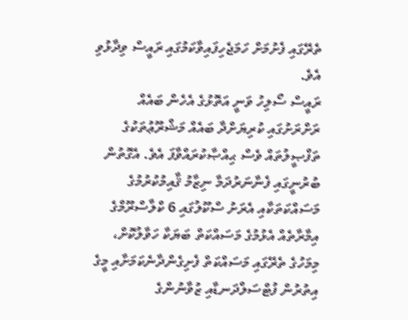ތެރޭގައި ފެށުމަށް ހަމަޖެހިފައިވާކަމުގައި ރައީސް ވިދާޅުވި އެވެ.
ރައީސް ސޯލިހު ވަނީ އަތޮޅުގެ އެހެން ބައެއް ރަށްރަށުގައި ކުރިޔަށްދާ ބައެއް މަޝްރޫޢުތަކުގެ ތަފްޞީލުތައް ވެސް ޙިއްޞާކުރައްވާފަ އެވެ. އެގޮތުން ބުރުނީގައި ފެނާނަރުދަމާ ނިޒާމު ޤާއިމުކުރުމުގެ މަސައްކަތަކާއި އެރަށު ސްކޫލުގައި 6 ކްލާސްރޫމްގެ އިމާރާތެއް އެޅުމުގެ މަސައްކަތް ބަޔަކާ ހަވާލުކޮށް، މިމަހުގެ ތެރޭގައި މަސައްކަތް ފެށިގެންދާނެކަމަށާއި މީގެ އިތުރުން ފުޓްސަލްދަނޑާއި ޒުވާނުންގެ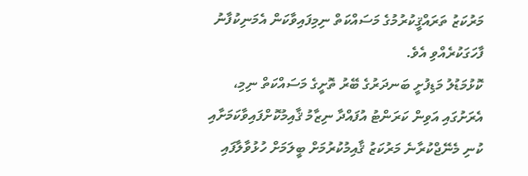މަރުކަޒު ތަރައްޤީކުރުމުގެ މަސައްކަތް ނިމިފައިވާކަން އެމަނިކުފާނު ފާހަގަކުރެއްވި އެވެ.
ކޮޅުމަޑުލު މަޑިފުށީ ބަނދަރުގެ ބޭރު ތޮށީގެ މަސައްކަތް ނިމި، އެރަށުގައި އަވިން ކަރަންޓު އުފައްދާ ނިޒާމު ޤާއިމުކޮށްފައިވާކަމަށާއި ކުނި މެނޭޖްކުރާނެ މަރުކަޒު ޤާއިމުކުރުމަށް ބީލަމަށް ހުޅުވާލާފައި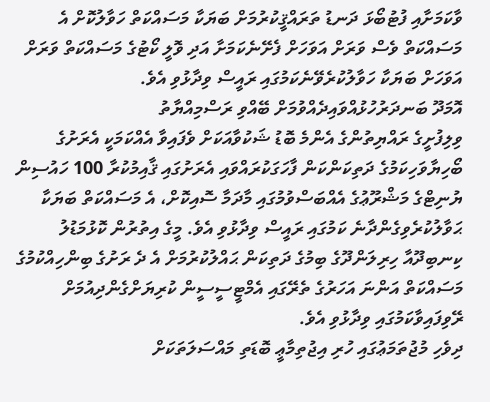ވާކަމަށާއި ފުޓުބޯޅަ ދަނޑު ތަރައްޤީކުރުމަށް ބަޔަކާ މަސައްކަތް ހަވާލުކޮށް އެ މަސައްކަތް ވެސް ވަރަށް އަވަހަށް ފެށޭނެކަމަށާ އަދި ވޮލީ ކޯޓުގެ މަސައްކަތް ވަރަށް އަވަހަށް ބަޔަކާ ހަވާލުކުރެވޭނެކަމުގައި ރައީސް ވިދާޅުވި އެވެ.
އޮމަދޫ ބަނދަރުހުޅުއްވައިދެއްވުމަށް ބޭއްވި ރަސްމިއްޔާތު
ވިލިފުށީގެ ރައްޔިތުންގެ އެންމެ ބޮޑު ޝަކުވާއަކަށް ވެފައިވާ އެއްކަމަކީ އެރަށުގެ ބޯހިޔާވަހިކަމުގެ ދަތިކަންކަން ފާހަގަކުރައްވައި އެރަށުގައި ޤާއިމުކުރާ 100 ހައުސިން ޔުނިޓްގެ މަޝްރޫޢުގެ އެއްބަސްވުމުގައި މާދަމާ ސޮއިކޮށް، އެ މަސައްކަތް ބަޔަކާ ޙަވާލުކުރެވިގެންދާނެ ކަމުގައި ރައީސް ވިދާޅުވި އެވެ. މީގެ އިތުރުން ކޮޅުމަޑުލު ކިނބިދޫއާ ހިރިލަންދޫގެ ބިމުގެ ދަތިކަން ޙައްލުކުރުމަށް އެ ދެ ރަށުގެ ބިންހިއްކުމުގެ މަސައްކަތް އަންނަ އަހަރުގެ ތެރޭގައި އެމްޓީސީސީން ކުރިޔަށްގެންދިއުމަށް ރޭވިފައިވާކަމުގައި ވިދާޅުވި އެވެ.
ދިވެހި މުޖުތަމަޢުގައި ހުރި އިޖުތިމާޢީ ބޮޑަތި މައްސަލަތަކަށް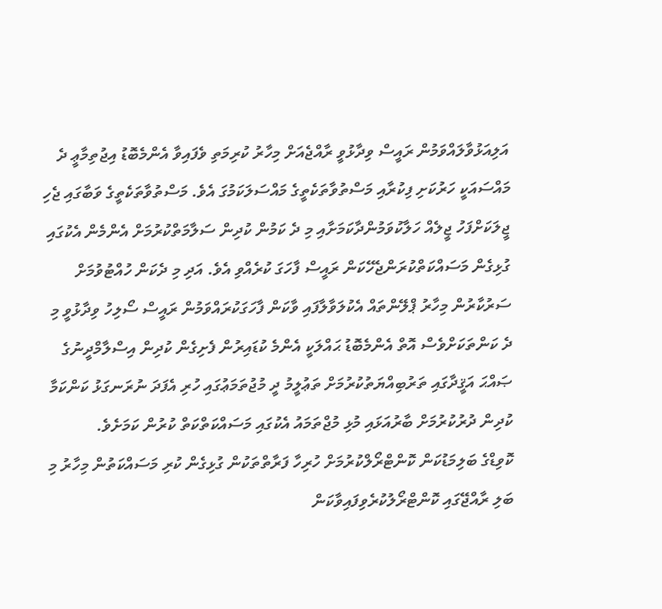އަލިއަޅުވާލައްވަމުން ރައީސް ވިދާޅުވީ ރާއްޖެއަށް މިހާރު ކުރިމަތި ވެފައިވާ އެންމެބޮޑު އިޖުތިމާޢީ ދެ މައްސައަކީ ހަރުކަށި ފިކުރާއި މަސްތުވާތަކެތީގެ މައްސަލަކަމުގަ އެވެ. މަސްތުވާތަކެތީގެ ވަބާގައި ޖެހި ޖީލަކަށްފަހު ޖީލެއް ހަލާކުވަމުންދާކަމަށާއި މި ދެ ކަމުން ކުދިން ސަލާމަތްކުރުމަށް އެންމެން އެކުގައި ގުޅިގެން މަސައްކަތްކުރަންޖެހޭކަން ރައީސް ފާހަގަ ކުރެއްވި އެވެ. އަދި މި ދެކަން ހުއްޓުވުމަށް ސަރުކާރުން މިހާރު ޕްލޭންތައް އެކުލަވާލާފައި ވާކަން ފާހަގަކުރައްވަމުން ރައީސް ސޯލިހު ވިދާޅުވީ މި ދެ ކަންތަކަށްވެސް އޮތް އެންމެބޮޑު ޙައްލަކީ އެންމެ ކުޑައިރުން ފެށިގެން ކުދިން އިސްލާމްދީނުގެ ޞައްޙަ އަޤީދާގައި ތަރުބިއްޔަތުކުރުމަށް ތަޢުލީމު ދީ މުޖުތަމަޢުގައި ހުރި އެފަދަ ނުރަނގަޅު ކަންކަމާ ކުދިން ދުރުކުރުމަށް ބާރުއަޅައި މުޅި މުޖްތަމައު އެކުގައި މަސައްކަތްކަތް ކުރުން ކަމަށެވެ.
ކޮވިޑްގެ ބަލިމަޑުކަން ކޮންޓްރޯލްކުރުމަށް ހުރިހާ ފަރާތްތަކުން ގުޅިގެން ކުރި މަސައްކަތުން މިހާރު މި ބަލި ރާއްޖޭގައި ކޮންޓްރޯލުކުރެވިފައިވާކަން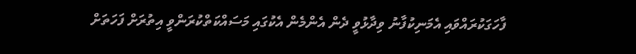ފާހަގަކުރައްވައި އެމަނިކުފާނު ވިދާޅުވީ ދެން އެންމެން އެކުގައި މަސައްކަތްކުރަންވީ އިތުރަށް ފަހަތަށް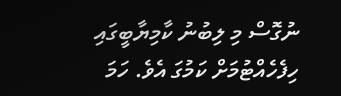ނުގޮސް މި ލިބުނު ކާމިޔާބީގައި ހިފެހެއްޓުމަށް ކަމުގަ އެވެ. ހަމަ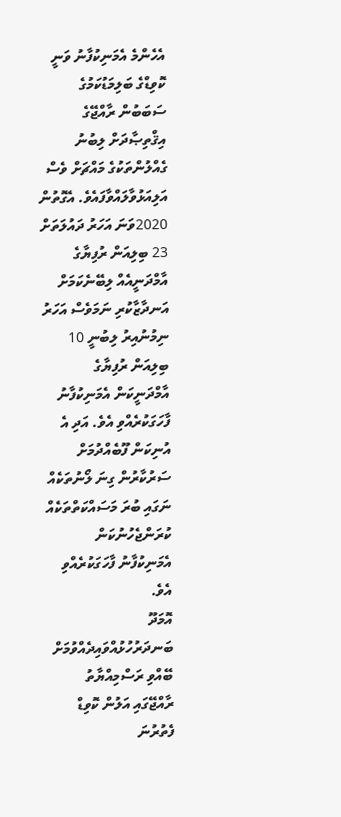އެހެންމެ އެމަނިކުފާނު ވަނީ ކޮވިޑްގެ ބަލިމަޑުކަމުގެ ސަބަބުން ރާއްޖޭގެ އިޤްތިޞާދަށް ލިބުނު ގެއްލުންތަކުގެ މައްޗަށް ވެސް އަލިއަޅުވާލައްވާފައެވެ. އެގޮތުން 2020ވަނަ އަހަރު ދައުލަތަށް 23 ބިލިއަން ރުފިޔާގެ އާމްދަނީއެއް ލިބޭނެކަމަށް އަނދާޒާކުރި ނަމަވެސް އަހަރު ނިމުނުއިރު ލިބުނީ 10 ބިލިއަން ރުފިޔާގެ އާމްދަނީކަން އެމަނިކުފާނު ފާހަގަކުރެއްވި އެވެ. އަދި އެ އުނިކަން ފޫބެއްދުމަށް ސަރުކާރުން ގިނަ ލޯނުތަކެއް ނަގައި ބުރަ މަސައްކަތްތަކެއް ކުރަންޖެހުނުކަން އެމަނިކުފާނު ފާހަގަކުރެއްވި އެވެ.
އޮމަދޫ ބަނދަރުހުޅުއްވައިދެއްވުމަށް ބޭއްވި ރަސްމިއްޔާތު
ރާއްޖޭގައި އަލުން ކޮވިޑް ފެތުރުނަ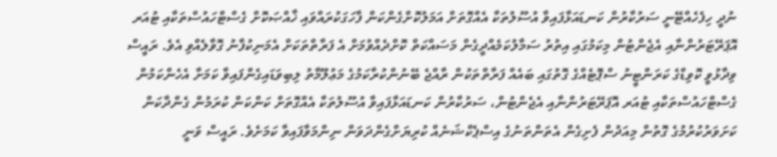ނުދީ ހިފެހެއްޓޭނީ ސަރުކާރުން ކަނޑައަޅާފައިވާ އުސޫލުތަކާ އެއްގޮތަށް އަމަލުކޮށްގެންކަން ފާހަގަކުރައްވައި ޚާއްޞަކޮށް ގެސްޓްހައުސްތަކާއި ޓުއަރ އޮޕަރޭޓަރުންނާއި އެޖެންޓުން މިކަމުގައި އިތުރު ސަމާލުކަމެއްދީގެން މަސައްކަތް ކޮށްދެއްވުމަށް އެ ފަރާތްތަކަށް އެމަނިކުފާނު ގޮވާލެއްވި އެވެ. ރައީސް ވިދާޅުވީ ކޮވިޑްގެ ކަރަންޓީނު ސްޕޮޓެއްގެ ގޮތުގައި ބައެއް ފަރާތްތަކުން ރާއްޖެ ބޭނުންކުރާކަމުގެ މަޢުލޫމާތު ލިބިވަޑައިގެންފައިވާ ކަމަށާ އެހެންކަމުން ގެސްޓްހައުސްތަކާއި ޓުއަރ އޮޕަރޭޓަރުންނާއި އެޖެންޓުން، ސަރުކާރުން ކަނޑައަޅާފައިވާ އުސޫލުތަކާ އެއްގޮތަށް ކަންކަން ކުރަމުން ގެންދާކަން ކަށަވަރުކުރުމުގެ ގޮތުން މިއަދުން ފެށިގެން އެތަންތަނުގެ އިސްޕެކްޝަނެއް ކުރިޔަށްގެންދަވަން ނިންމަވާފައިވާ ކަމަށެވެ. ރައީސް ވަނީ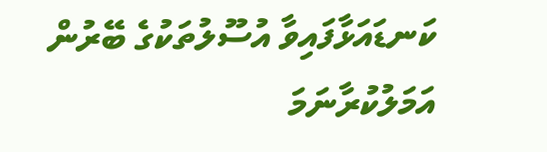ކަނޑައަޅާފައިވާ އުސޫލުތަކުގެ ބޭރުން އަމަލުކުރާނަމަ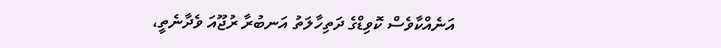އަނެއްކާވެސް ކޮވިޑްގެ ދަތިހާލަތު އަނބުރާ ރުޖޫއަ ވެދާނެތީ،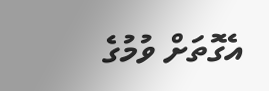އެގޮތަށް ވުމުގެ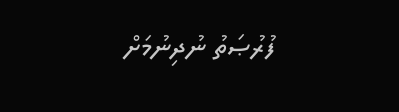ފުރުޞަތު ނުދިނުމަށް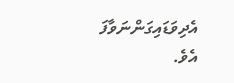އެދިވަޑައިގަންނަވާފަ އެވެ.